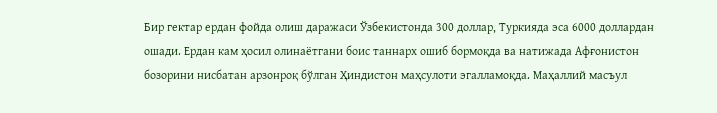Бир гектар ердан фойда олиш даражаси Ўзбекистонда 300 доллар, Туркияда эса 6000 доллардан ошади. Ердан кам ҳосил олинаётгани боис таннарх ошиб бормоқда ва натижада Афғонистон бозорини нисбатан арзонроқ бўлган Ҳиндистон маҳсулоти эгалламоқда. Маҳаллий масъул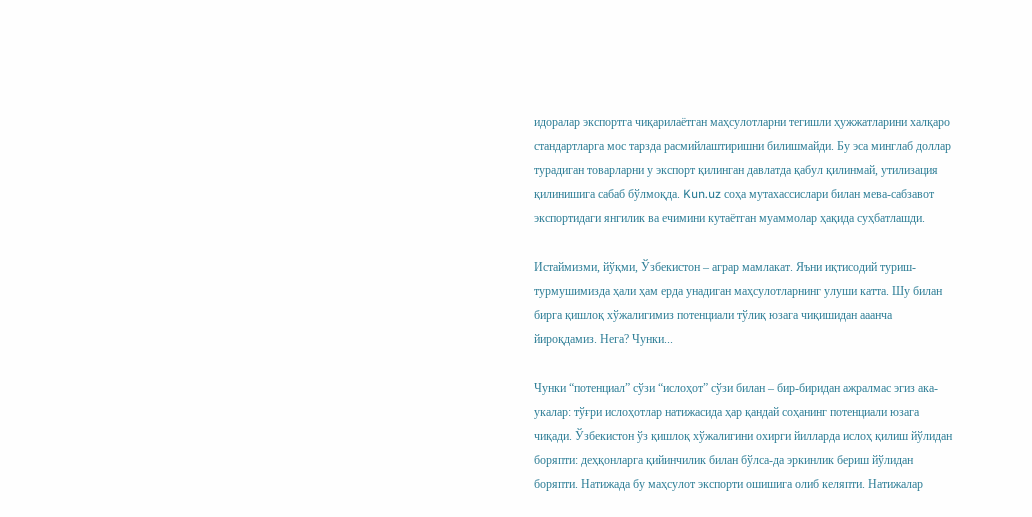идоралар экспортга чиқарилаётган маҳсулотларни тегишли ҳужжатларини халқаро стандартларга мос тарзда расмийлаштиришни билишмайди. Бу эса минглаб доллар турадиган товарларни у экспорт қилинган давлатда қабул қилинмай, утилизация қилинишига сабаб бўлмоқда. Kun.uz соҳа мутахассислари билан мева-сабзавот экспортидаги янгилик ва ечимини кутаётган муаммолар ҳақида суҳбатлашди.

Истаймизми, йўқми, Ўзбекистон – аграр мамлакат. Яъни иқтисодий туриш-турмушимизда ҳали ҳам ерда унадиган маҳсулотларнинг улуши катта. Шу билан бирга қишлоқ хўжалигимиз потенциали тўлиқ юзага чиқишидан ааанча йироқдамиз. Нега? Чунки...

Чунки “потенциал” сўзи “ислоҳот” сўзи билан – бир-биридан ажралмас эгиз ака-укалар: тўғри ислоҳотлар натижасида ҳар қандай соҳанинг потенциали юзага чиқади. Ўзбекистон ўз қишлоқ хўжалигини охирги йилларда ислоҳ қилиш йўлидан боряпти: деҳқонларга қийинчилик билан бўлса-да эркинлик бериш йўлидан боряпти. Натижада бу маҳсулот экспорти ошишига олиб келяпти. Натижалар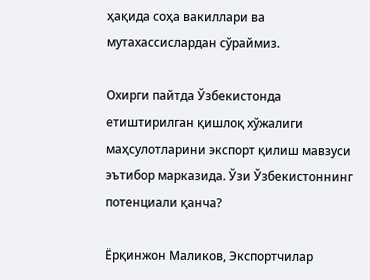ҳақида соҳа вакиллари ва мутахассислардан сўраймиз.

Охирги пайтда Ўзбекистонда етиштирилган қишлоқ хўжалиги маҳсулотларини экспорт қилиш мавзуси эътибор марказида. Ўзи Ўзбекистоннинг потенциали қанча?

Ёрқинжон Маликов, Экспортчилар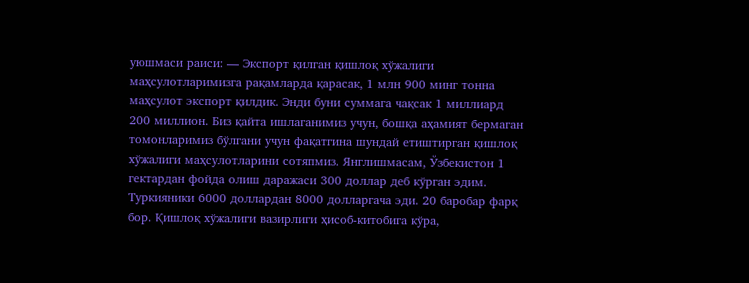уюшмаси раиси: — Экспорт қилган қишлоқ хўжалиги маҳсулотларимизга рақамларда қарасак, 1 млн 900 минг тонна маҳсулот экспорт қилдик. Энди буни суммага чақсак 1 миллиард 200 миллион. Биз қайта ишлаганимиз учун, бошқа аҳамият бермаган томонларимиз бўлгани учун фақатгина шундай етиштирган қишлоқ хўжалиги маҳсулотларини сотяпмиз. Янглишмасам, Ўзбекистон 1 гектардан фойда олиш даражаси 300 доллар деб кўрган эдим. Туркияники 6000 доллардан 8000 долларгача эди. 20 баробар фарқ бор. Қишлоқ хўжалиги вазирлиги ҳисоб-китобига кўра,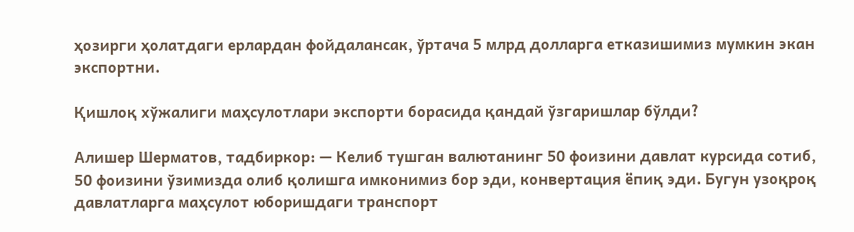ҳозирги ҳолатдаги ерлардан фойдалансак, ўртача 5 млрд долларга етказишимиз мумкин экан экспортни.

Қишлоқ хўжалиги маҳсулотлари экспорти борасида қандай ўзгаришлар бўлди?

Алишер Шерматов, тадбиркор: — Келиб тушган валютанинг 50 фоизини давлат курсида сотиб, 50 фоизини ўзимизда олиб қолишга имконимиз бор эди, конвертация ёпиқ эди. Бугун узоқроқ давлатларга маҳсулот юборишдаги транспорт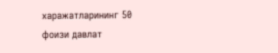харажатларининг 50 фоизи давлат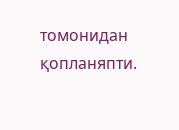томонидан қопланяпти.